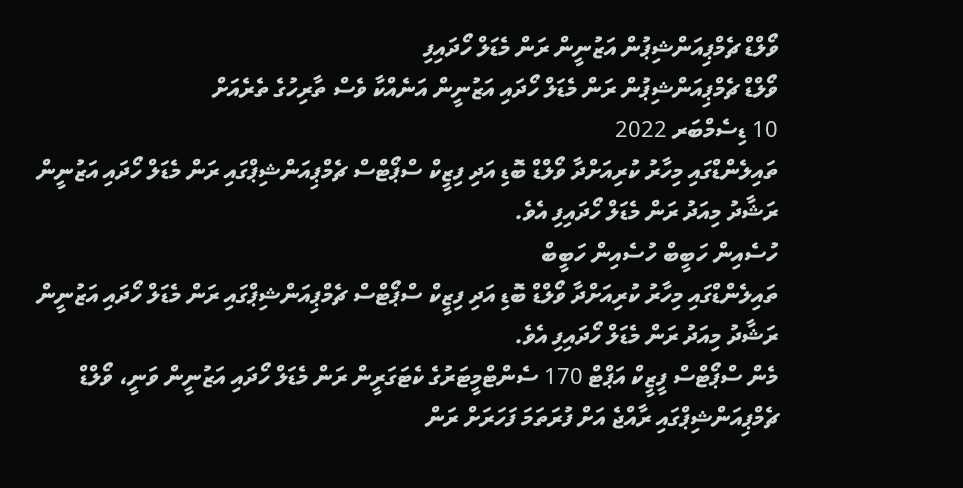ވޯލްޑް ޗެމްޕިއަންޝިޕުން އަޒުނީން ރަން މެޑަލް ހޯދައިފި
ވޯލްޑް ޗެމްޕިއަންޝިޕުން ރަން މެޑަލް ހޯދައި އަޒުނީން އަނެއްކާ ވެސް ތާރިހުގެ ތެރެއަށް
10 ޑިސެމްބަރ 2022
ތައިލެންޑްގައި މިހާރު ކުރިއަށްދާ ވޯލްޑް ބޮޑި އަދި ފިޒީކް ސްޕޯޓްސް ޗެމްޕިއަންޝިޕްގައި ރަން މެޑަލް ހޯދައި އަޒުނީން ރަޝާދު މިއަދު ރަން މެޑަލް ހޯދައިފި އެވެ.
ހުސެއިން ހަބީބް ހުސެއިން ހަބީބް
ތައިލެންޑްގައި މިހާރު ކުރިއަށްދާ ވޯލްޑް ބޮޑި އަދި ފިޒީކް ސްޕޯޓްސް ޗެމްޕިއަންޝިޕްގައި ރަން މެޑަލް ހޯދައި އަޒުނީން ރަޝާދު މިއަދު ރަން މެޑަލް ހޯދައިފި އެވެ.
މެން ސްޕޯޓްސް ފީޒީކް އަޕްޓް 170 ސެންޓްމީޓަރުގެ ކެޓަގަރީން ރަން މެޑަލް ހޯދައި އަޒުނީން ވަނީ، ވޯލްޑް ޗެމްޕިއަންޝިޕްގައި ރާއްޖެ އަށް ފުރަތަމަ ފަހަރަށް ރަން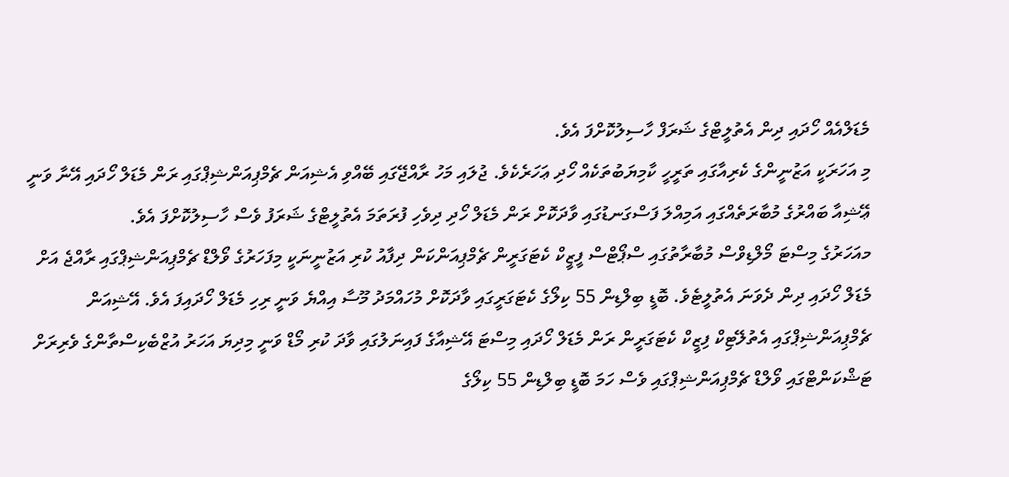މެޑަލްއެއް ހޯދައި ދިން އެތުލީޓްގެ ޝަރަފް ހާސިލުކޮށްފަ އެވެ.
މި އަހަރަކީ އަޒުނީންގެ ކެރިއާގައި ތަރީހީ ކާމިޔަބުތަކެއް ހޯދި ޢަހަރެކެވެ. ޖުލައި މަހު ރާއްޖޭގައި ބޭއްވި އެޝިއަން ޗެމްޕިއަންޝިޕްގައި ރަން މެޑަލް ހޯދައި އޭނާ ވަނީ ޢޭޝިއާ ބައްރުގެ މުބާރަތެއްގައި އަމިއްލަ ފަސްގަނޑުގައި ވާދަކޮށް ރަން މެޑަލް ހޯދި ދިވެހި ފުރަތަމަ އެތުލީޓްގެ ޝަރަފު ވެސް ހާސިލުކޮށްފަ އެވެ.
މއަހަރުގެ މިސްޓަ މޯލްޑިވްސް މުބާރާތުގައި ސްޕޯޓްސް ފީޒީކް ކެޓަގަރީން ޗެމްޕިއަންކަން ދިފާއު ކުރި އަޒުނީނަކީ މިފަހަރުގެ ވޯލްޑް ޗެމްޕިއަންޝިޕްގައި ރާއްޖެ އަށް މެޑަލް ހޯދައި ދިން ދެވަނަ އެތުލީޓެވެ. ބޮޑީ ބިލްޑިން 55 ކިލޯގެ ކެޓަގަރީގައި ވާދަކޮށް މުހައްމަދު މޫސާ އިއްޔެ ވަނީ ރިހި މެޑަލް ހޯދައިފަ އެވެ. އޭޝިއަން ޗެމްޕިއަންޝިޕްގައި އެތުލޭޓިކް ފިޒީކް ކެޓަގަރީން ރަން މެޑަލް ހޯދައި މިސްޓަ އޭޝިއާގެ ފައިނަލުގައި ވާދަ ކުރި މޯޑް ވަނީ މިދިޔަ އަހަރު އުޒްބެކިސްތާންގެ ވެރިރަށް ޓަޝްކަންޓްގައި ވޯލްޑް ޗެމްޕިއަންޝިޕްގައި ވެސް ހަމަ ބޮޑީ ބިލްޑިން 55 ކިލޯގެ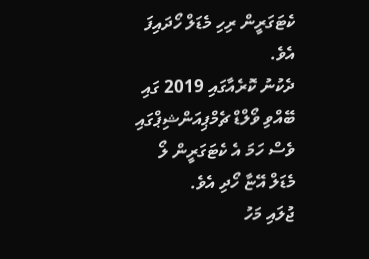ކެޓަގަރީން ރިހި މެޑަލް ހޯދައިފަ އެވެ.
ދެކުނު ކޮރެއާގައި 2019 ގައި ބޭއްވި ވޯލްޑް ޗެމްޕިއަންޝިޕްގައި ވެސް ހަމަ އެ ކެޓަގަރީން ލޯ މެޑަލް އޭޏާ ހޯދި އެވެ.
ޖުލައި މަހު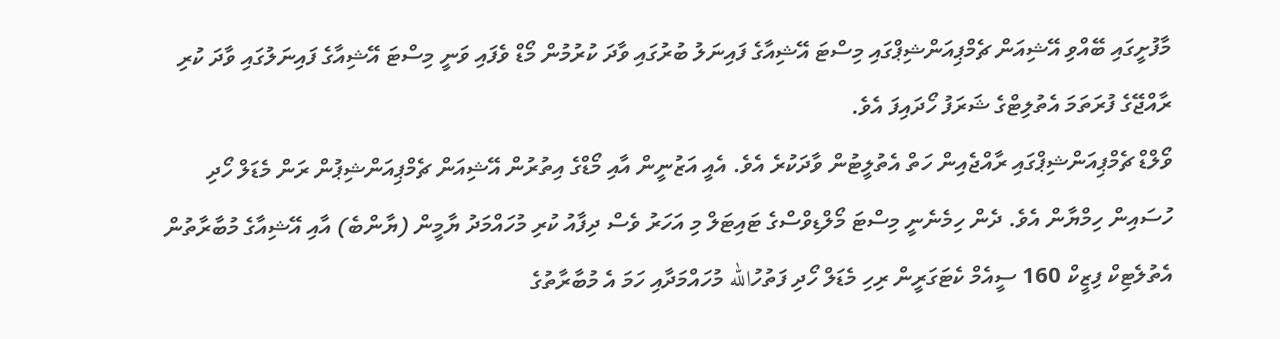މާފުށީގައި ބޭއްވި އޭޝިއަން ޗެމްޕިއަންޝިޕްގައި މިސްޓަ އޭޝިއާގެ ފައިނަލު ބުރުގައި ވާދަ ކުރުމުން މޯޑް ވެފައި ވަނީ މިސްޓަ އޭޝިއާގެ ފައިނަލުގައި ވާދަ ކުރި ރާއްޖޭގެ ފުރަތަމަ އެތުލިޓްގެ ޝަރަފު ހޯދައިފަ އެވެ.
ވޯލްޑް ޗެމްޕިއަންޝިޕްގައި ރާއްޖެއިން ހަތް އެތުލީޓުން ވާދަކުރެ އެވެ. އެއީ އަޒުނީން އާއި މޯޑްގެ އިތުރުން އޭޝިއަން ޗެމްޕިއަންޝިޕުން ރަން މެޑަލް ހޯދި ހުސައިން ހިމްޔާން އެވެ. ދެން ހިމެނެނީ މިސްޓަ މޯލްޑިވްސްގެ ޓައިޓަލް މި އަހަރު ވެސް ދިފާއު ކުރި މުހައްމަދު ޔާމީން (ޔާންބެ) އާއި އޭޝިއާގެ މުބާރާތުން އެތުލެޓިކް ފިޒީކް 160 ސީއެމް ކެޓަގަރީން ރިހި މެޑަލް ހޯދި ފަތުހުالله މުހައްމަދާއި ހަމަ އެ މުބާރާތުގެ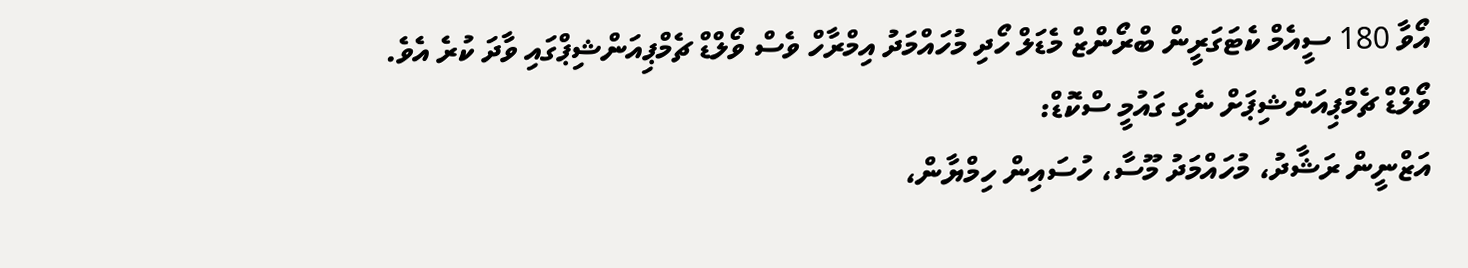އޯވާ 180 ސީއެމް ކެޓަގަރީން ބްރޯންޒް މެޑަލް ހޯދި މުހައްމަދު އިމްރާހް ވެސް ވޯލްޑް ޗެމްޕިއަންޝިޕްގައި ވާދަ ކުރެ އެވެ.
ވޯލްޑް ޗެމްޕިއަންޝިޕަށް ނެގި ގައުމީ ސްކޮޑް:
އަޒްނީން ރަޝާދު، މުހައްމަދު މޫސާ، ހުސައިން ހިމްޔާން،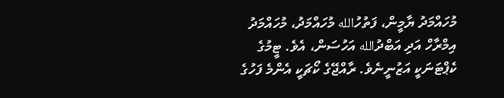މުހައްމަދު ޔާމީން، ފަތުހުالله މުހައްމަދު، މުހައްމަދު އިމްރާހް އަދި އަބްދުالله އަހުސަން، އެވެ. ޓީމުގެ ކެޕްޓަނަކީ އަޒުނީނެވެ. ރާއްޖޭގެ ކޯޗަކީ އެންމެ ފަހުގެ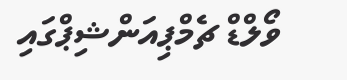ވޯލްޑް ޗެމްޕިއަންޝިޕްގައި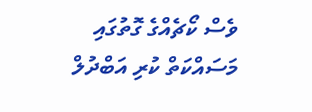ވެސް ކޯޗެއްގެ ގޮތުގައި މަސައްކަތް ކުރި އަބްދުލް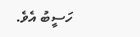ހަސީބު އެވެ.